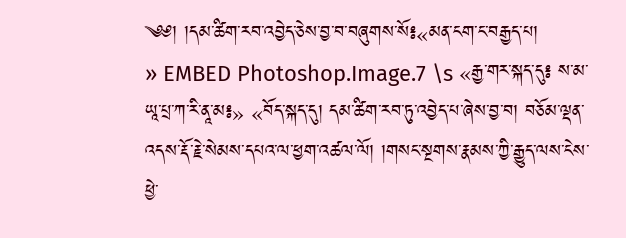༄༅། །དམ་ཚིག་རབ་འབྱེད་ཅེས་བྱ་བ་བཞུགས་སོ༔«མན་ངག་ང་བརྒྱད་པ།
» EMBED Photoshop.Image.7 \s «རྒྱ་གར་སྐད་དུ༔ ས་མ་ཡཱ་པྲ་ཀ་རི་ནཱ་མ༔» «བོད་སྐད་དུ། དམ་ཚིག་རབ་ཏུ་འབྱེད་པ་ཞེས་བྱ་བ། བཅོམ་ལྡན་འདས་རྡོ་རྗེ་སེམས་དཔའ་ལ་ཕྱག་འཚལ་ལོ། །གསང་སྔགས་རྣམས་ཀྱི་རྒྱུད་ལས་ངེས་ཕྱེ་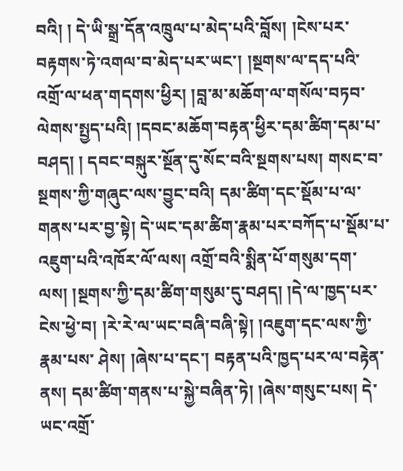བའི། ། དེ་ཡི་སྒྲ་དོན་འཁྲུལ་པ་མེད་པའི་བློས། །ངེས་པར་བརྟགས་ཏེ་འགལ་བ་མེད་པར་ཡང་། །སྔགས་ལ་དད་པའི་འགྲོ་ལ་ཕན་གདགས་ཕྱིར། །བླ་མ་མཆོག་ལ་གསོལ་བཏབ་ལེགས་སྤྱད་པའི། །དབང་མཆོག་བརྟན་ཕྱིར་དམ་ཚིག་དམ་པ་བཤད། ། དབང་བསྐུར་སྔོན་དུ་སོང་བའི་སྔགས་པས། གསང་བ་སྔགས་ཀྱི་གཞུང་ལས་བྱུང་བའི། དམ་ཚིག་དང་སྡོམ་པ་ལ་གནས་པར་བྱ་སྟེ། དེ་ཡང་དམ་ཚིག་རྣམ་པར་བཀོད་པ་སྡོམ་པ་འཇུག་པའི་འཁོར་ལོ་ལས། འགྲོ་བའི་སྨིན་པོ་གསུམ་དག་ལས། །སྔགས་ཀྱི་དམ་ཚིག་གསུམ་དུ་བཤད། །དེ་ལ་ཁྱད་པར་ངེས་ཕྱེ་བ། །རེ་རེ་ལ་ཡང་བཞི་བཞི་སྟེ། །འཇུག་དང་ལས་ཀྱི་རྣམ་པས་ ཤེས། །ཞེས་པ་དང་། བརྟན་པའི་ཁྱད་པར་ལ་བརྟེན་ནས། དམ་ཚིག་གནས་པ་སྐྱེ་བཞིན་ཏེ། །ཞེས་གསུང་པས། དེ་ཡང་འགྲོ་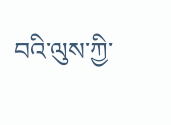བའི་ལུས་ཀྱི་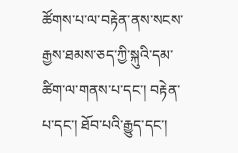ཚོགས་པ་ལ་བརྟེན་ནས་སངས་རྒྱས་ཐམས་ཅད་ཀྱི་སྐུའི་དམ་ཚིག་ལ་གནས་པ་དང་། བརྟེན་པ་དང་། ཐོབ་པའི་རྒྱུད་དང་།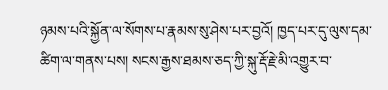ཉམས་པའི་སྐྱོན་ལ་སོགས་པ་རྣམས་སུ་ཤེས་པར་བྱའོ། ཁྱད་པར་དུ་ལུས་དམ་ཚིག་ལ་གནས་པས། སངས་རྒྱས་ཐམས་ཅད་ཀྱི་སྐུ་རྡོ་རྗེ་མི་འགྱུར་བ་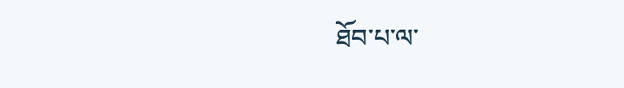ཐོབ་པ་ལ་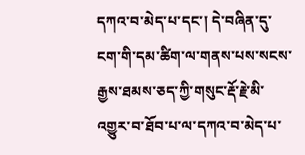དཀའ་བ་མེད་པ་དང་། དེ་བཞིན་དུ་ངག་གི་དམ་ཚིག་ལ་གནས་པས་སངས་རྒྱས་ཐམས་ཅད་ཀྱི་གསུང་རྡོ་རྗེ་མི་འགྱུར་བ་ཐོབ་པ་ལ་དཀའ་བ་མེད་པ་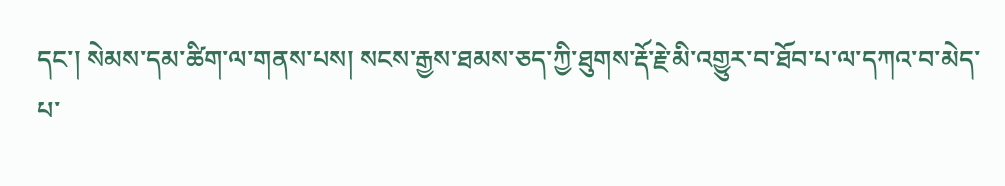དང་། སེམས་དམ་ཚིག་ལ་གནས་པས། སངས་རྒྱས་ཐམས་ཅད་ཀྱི་ཐུགས་རྡོ་རྗེ་མི་འགྱུར་བ་ཐོབ་པ་ལ་དཀའ་བ་མེད་པ་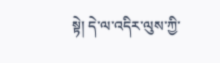སྟེ། དེ་ལ་འདིར་ལུས་ཀྱི་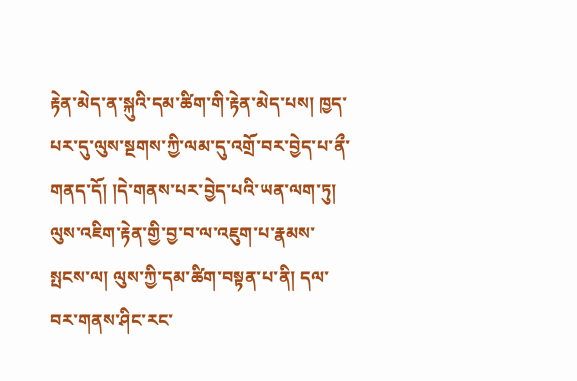རྟེན་མེད་ན་སྐུའི་དམ་ཚིག་གི་རྟེན་མེད་པས། ཁྱད་པར་དུ་ལུས་སྔགས་ཀྱི་ལམ་དུ་འགྲོ་བར་བྱེད་པ་ནྀ་གནད་དོ། །དེ་གནས་པར་བྱེད་པའི་ཡན་ལག་ཏུ། ལུས་འཇིག་རྟེན་གྱི་བྱ་བ་ལ་འཇུག་པ་རྣམས་སྤངས་ལ། ལུས་ཀྱི་དམ་ཚིག་བསྟན་པ་ནི། དལ་བར་གནས་ཤིང་རང་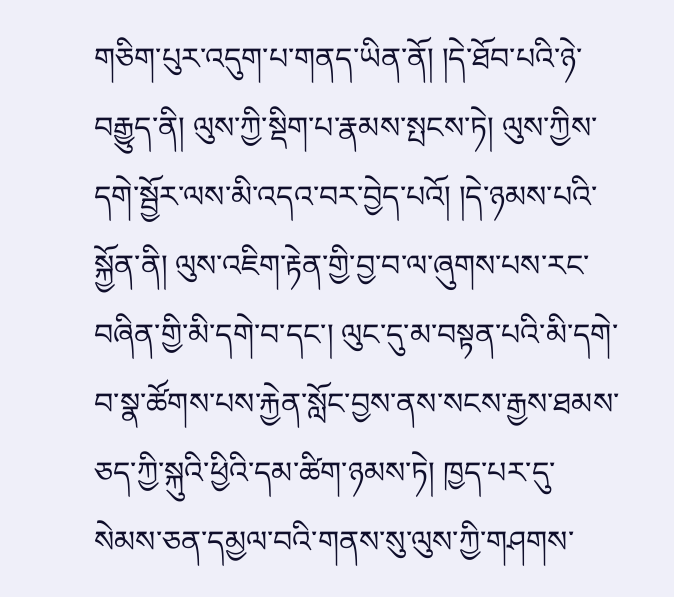གཅིག་པུར་འདུག་པ་གནད་ཡིན་ནོ། །དེ་ཐོབ་པའི་ཉེ་བརྒྱུད་ནི། ལུས་ཀྱི་སྡིག་པ་རྣམས་སྤངས་ཏེ། ལུས་ཀྱིས་དགེ་སྦྱོར་ལས་མི་འདའ་བར་བྱེད་པའོ། །དེ་ཉམས་པའི་སྐྱོན་ནི། ལུས་འཇིག་རྟེན་གྱི་བྱ་བ་ལ་ཞུགས་པས་རང་བཞིན་གྱི་མི་དགེ་བ་དང་། ལུང་དུ་མ་བསྟན་པའི་མི་དགེ་བ་སྣ་ཚོགས་པས་རྐྱེན་སློང་བྱས་ནས་སངས་རྒྱས་ཐམས་ཅད་ཀྱི་སྐུའི་ཕྱིའི་དམ་ཚིག་ཉམས་ཏེ། ཁྱད་པར་དུ་སེམས་ཅན་དམྱལ་བའི་གནས་སུ་ལུས་ཀྱི་གཤགས་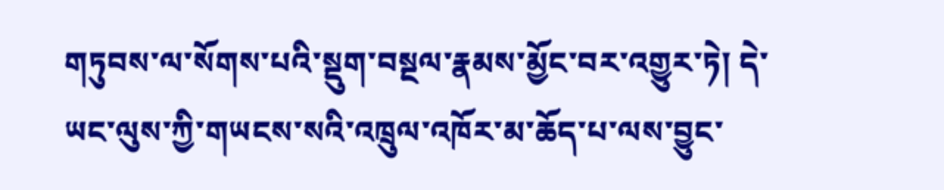གཏུབས་ལ་སོགས་པའི་སྡུག་བསྔལ་རྣམས་མྱོང་བར་འགྱུར་ཏེ། དེ་ཡང་ལུས་ཀྱི་གཡངས་སའི་འཁྲུལ་འཁོར་མ་ཆོད་པ་ལས་བྱུང་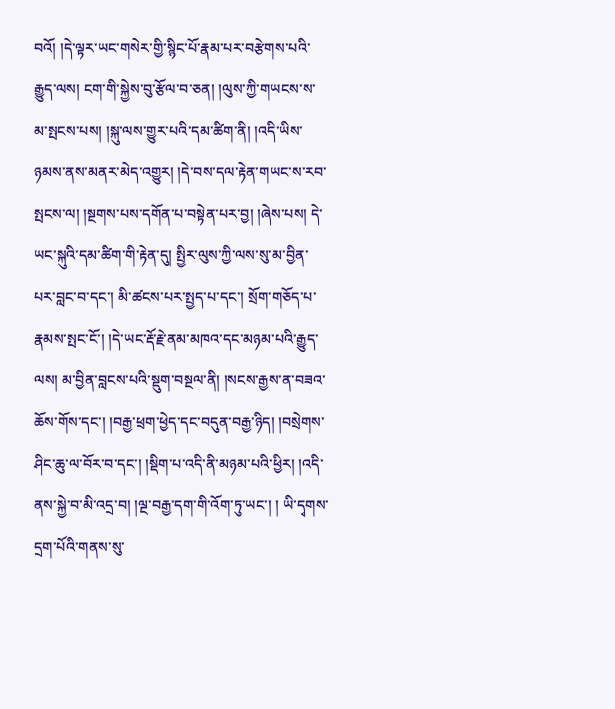བའོ། །དེ་ལྟར་ཡང་གསེར་གྱི་སྙིང་པོ་རྣམ་པར་བརྩེགས་པའི་རྒྱུད་ལས། ངག་གི་སྐྱེས་བུ་རྩོལ་བ་ཅན། །ལུས་ཀྱི་གཡངས་ས་མ་སྤངས་པས། །སྐུ་ལས་གྱུར་པའི་དམ་ཚིག་ནི། །འདི་ཡིས་ཉམས་ནས་མནར་མེད་འགྱུར། །དེ་བས་དལ་རྟེན་གཡང་ས་རབ་སྤངས་ལ། །སྔགས་པས་དགོན་པ་བསྟེན་པར་བྱ། །ཞེས་པས། དེ་ཡང་སྐུའི་དམ་ཚིག་གི་རྟེན་དུ། སྤྱིར་ལུས་ཀྱི་ལས་སུ་མ་བྱིན་པར་བླང་བ་དང་། མི་ཚངས་པར་སྤྱད་པ་དང་། སྲོག་གཅོད་པ་རྣམས་སྤང་ངོ་། །དེ་ཡང་རྡོ་རྗེ་ནམ་མཁའ་དང་མཉམ་པའི་རྒྱུད་ལས། མ་བྱིན་བླངས་པའི་སྡུག་བསྔལ་ནི། །སངས་རྒྱས་ན་བཟའ་ཆོས་གོས་དང་། །བརྒྱ་ཕྲག་ཕྱེད་དང་བདུན་བརྒྱ་ཉིད། །བསྲེགས་ཤིང་ཆུ་ལ་བོར་བ་དང་། །སྡིག་པ་འདི་ནི་མཉམ་པའི་ཕྱིར། །འདི་ནས་སྐྱེ་བ་མི་འདྲ་བ། །ལྔ་བརྒྱ་དག་གི་འོག་ཏུ་ཡང་། ། ཡི་དྭགས་དྲག་པོའི་གནས་སུ་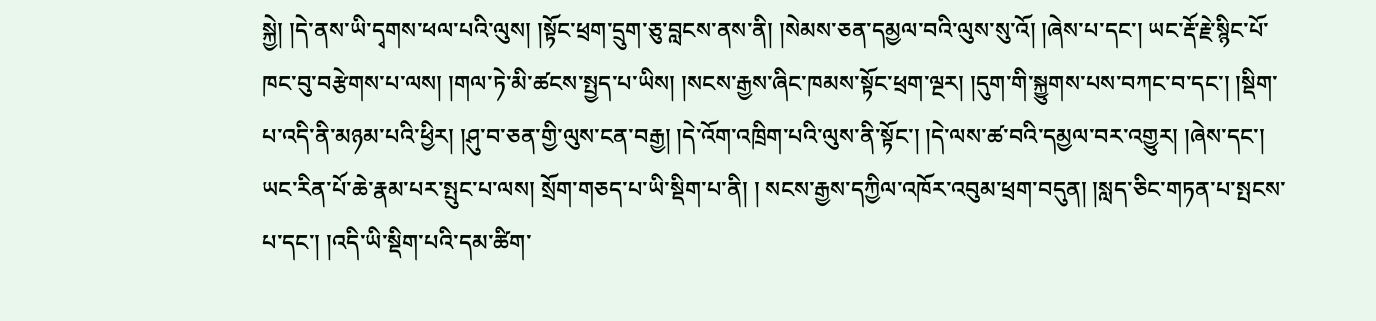སྐྱེ། །དེ་ནས་ཡི་དྭགས་ཕལ་པའི་ལུས། །སྟོང་ཕྲག་དྲུག་ཅུ་བླངས་ནས་ནི། །སེམས་ཅན་དམྱལ་བའི་ལུས་སུ་འོ། །ཞེས་པ་དང་། ཡང་རྡོ་རྗེ་སྙིང་པོ་ཁང་བུ་བརྩེགས་པ་ལས། །གལ་ཏེ་མི་ཚངས་སྤྱད་པ་ཡིས། །སངས་རྒྱས་ཞིང་ཁམས་སྟོང་ཕྲག་ལྔར། །དུག་གི་སྐྱུགས་པས་བཀང་བ་དང་། །སྡིག་པ་འདི་ནི་མཉམ་པའི་ཕྱིར། །ཤུ་བ་ཅན་གྱི་ལུས་ངན་བརྒྱ། །དེ་འོག་འཁྲིག་པའི་ལུས་ནི་སྟོང་། །དེ་ལས་ཚ་བའི་དམྱལ་བར་འགྱུར། །ཞེས་དང་། ཡང་རིན་པོ་ཆེ་རྣམ་པར་སྤུང་པ་ལས། སྲོག་གཅད་པ་ཡི་སྡིག་པ་ནི། ། སངས་རྒྱས་དཀྱིལ་འཁོར་འབུམ་ཕྲག་བདུན། །སླད་ཅིང་གཏན་པ་སྤངས་པ་དང་། །འདི་ཡི་སྡིག་པའི་དམ་ཚིག་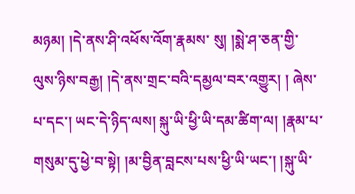མཉམ། །དེ་ནས་ཤི་འཕོས་འོག་རྣམས་ སུ། །སྨེ་ཤ་ཅན་གྱི་ལུས་ཉིས་བརྒྱ། །དེ་ནས་གྲང་བའི་དམྱལ་བར་འགྱུར། ། ཞེས་པ་དང་། ཡང་དེ་ཉིད་ལས། སྐུ་ཡི་ཕྱི་ཡི་དམ་ཚིག་ལ། །རྣམ་པ་གསུམ་དུ་ཕྱེ་བ་སྟེ། །མ་བྱིན་བླངས་པས་ཕྱི་ཡི་ཡང་། །སྐུ་ཡི་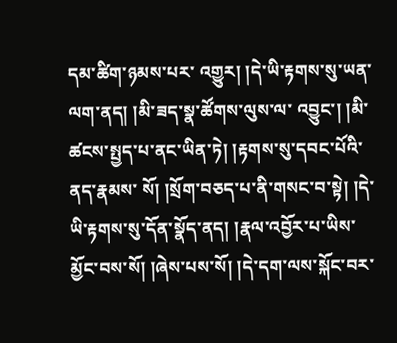དམ་ཚིག་ཉམས་པར་ འགྱུར། །དེ་ཡི་རྟགས་སུ་ཡན་ལག་ནད། །མི་ཟད་སྣ་ཚོགས་ལུས་ལ་ འབྱུང་། །མི་ཚངས་སྤྱད་པ་ནང་ཡིན་ཏེ། །རྟགས་སུ་དབང་པོའི་ནད་རྣམས་ སོ། །སྲོག་བཅད་པ་ནི་གསང་བ་སྟེ། །དེ་ཡི་རྟགས་སུ་དོན་སྣོད་ནད། །རྣལ་འབྱོར་པ་ཡིས་མྱོང་བས་སོ། །ཞེས་པས་སོ། །དེ་དག་ལས་སྐོང་བར་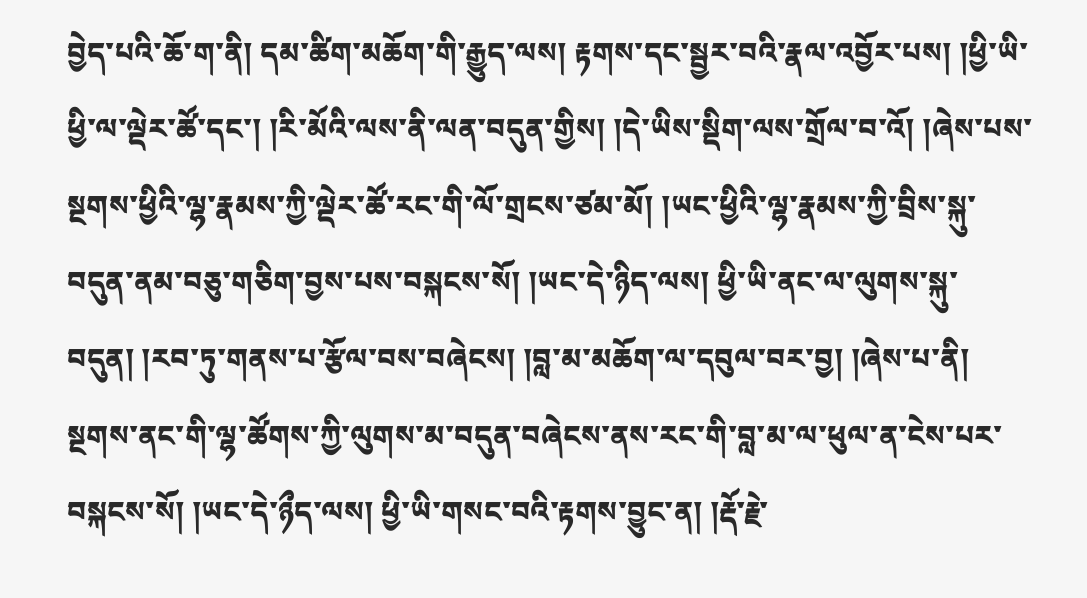བྱེད་པའི་ཆོ་ག་ནི། དམ་ཚིག་མཆོག་གི་རྒྱུད་ལས། རྟགས་དང་སྦྱར་བའི་རྣལ་འབྱོར་པས། །ཕྱི་ཡི་ཕྱི་ལ་ལྡེར་ཚོ་དང་། །རི་མོའི་ལས་ནི་ལན་བདུན་གྱིས། །དེ་ཡིས་སྡིག་ལས་གྲོལ་བ་འོ། །ཞེས་པས་སྔགས་ཕྱིའི་ལྷ་རྣམས་ཀྱི་ལྡེར་ཚོ་རང་གི་ལོ་གྲངས་ཙམ་མོ། །ཡང་ཕྱིའི་ལྷ་རྣམས་ཀྱི་བྲིས་སྐུ་བདུན་ནམ་བཅུ་གཅིག་བྱས་པས་བསྐངས་སོ། །ཡང་དེ་ཉིད་ལས། ཕྱི་ཡི་ནང་ལ་ལུགས་སྐུ་བདུན། །རབ་ཏུ་གནས་པ་རྩོལ་བས་བཞེངས། །བླ་མ་མཆོག་ལ་དབུལ་བར་བྱ། །ཞེས་པ་ནི། སྔགས་ནང་གི་ལྷ་ཚོགས་ཀྱི་ལུགས་མ་བདུན་བཞེངས་ནས་རང་གི་བླ་མ་ལ་ཕུལ་ན་ངེས་པར་བསྐངས་སོ། །ཡང་དེ་ཉྀད་ལས། ཕྱི་ཡི་གསང་བའི་རྟགས་བྱུང་ན། །རྡོ་རྗེ་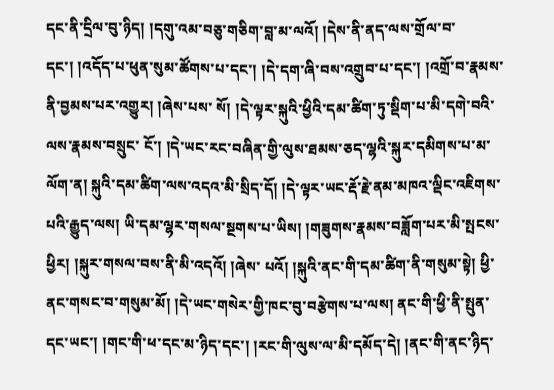དང་ནི་དྲིལ་བུ་ཉིད། །དགུ་འམ་བཅུ་གཅིག་བླ་མ་ལའོ། །དེས་ནི་ནད་ལས་གྲོལ་བ་དང་། །འདོད་པ་ཕུན་སུམ་ཚོགས་པ་དང་། །དེ་དག་ཞི་བས་འགྲུབ་པ་དང་། །འགྲོ་བ་རྣམས་ནི་བྱམས་པར་འགྱུར། །ཞེས་པས་ སོ། །དེ་ལྟར་སྐུའི་ཕྱིའི་དམ་ཚིག་ཏུ་སྡིག་པ་མི་དགེ་བའི་ལས་རྣམས་བསྲུང་ ངོ་། །དེ་ཡང་རང་བཞིན་གྱི་ལུས་ཐམས་ཅད་ལྷའི་སྐུར་དམིགས་པ་མ་ལོག་ན། སྐུའི་དམ་ཚིག་ལས་འདའ་མི་སྲིད་དོ། །དེ་ལྟར་ཡང་རྡོ་རྗེ་ནམ་མཁའ་ལྡིང་འཇིགས་པའི་རྒྱུད་ལས། ཡི་དམ་ལྷར་གསལ་སྔགས་པ་ཡིས། །གཟུགས་རྣམས་བཟློག་པར་མི་སྤངས་ཕྱིར། །སྐུར་གསལ་བས་ནི་མི་འདའོ། །ཞེས་ པའོ། །སྐུའི་ནང་གི་དམ་ཚིག་ནི་གསུམ་སྟེ། ཕྱི་ནང་གསང་བ་གསུམ་མོ། །དེ་ཡང་གསེར་གྱི་ཁང་བུ་བརྩེགས་པ་ལས། ནང་གི་ཕྱི་ནི་སྤུན་དང་ཡང་། །གང་གི་ཕ་དང་མ་ཉིད་དང་། །རང་གི་ལུས་ལ་མི་དམོད་དེ། །ནང་གི་ནང་ཉིད་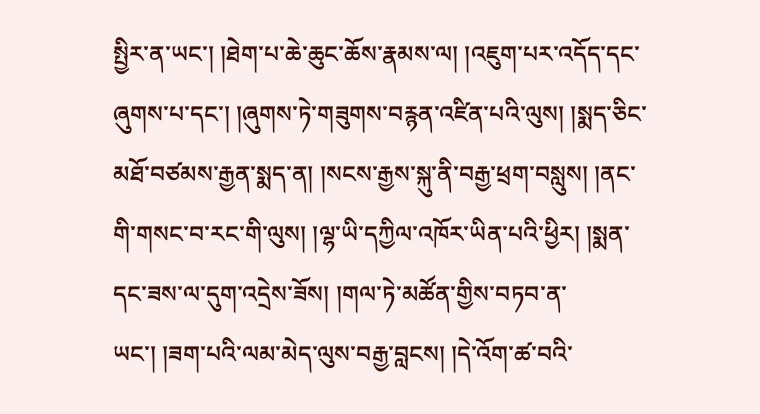སྤྱིར་ན་ཡང་། །ཐེག་པ་ཆེ་ཆུང་ཆོས་རྣམས་ལ། །འཇུག་པར་འདོད་དང་ཞུགས་པ་དང་། །ཞུགས་ཏེ་གཟུགས་བརྙན་འཛིན་པའི་ལུས། །སྨད་ཅིང་མཐོ་བཙམས་རྒྱན་སྨད་ན། །སངས་རྒྱས་སྐུ་ནི་བརྒྱ་ཕྲག་བསླུས། །ནང་གི་གསང་བ་རང་གི་ལུས། །ལྷ་ཡི་དཀྱིལ་འཁོར་ཡིན་པའི་ཕྱིར། །སྨན་དང་ཟས་ལ་དུག་འདྲེས་ཟོས། །གལ་ཏེ་མཚོན་གྱིས་བཏབ་ན་ཡང་། །ཟག་པའི་ལམ་མེད་ལུས་བརྒྱ་བླངས། །དེ་འོག་ཚ་བའི་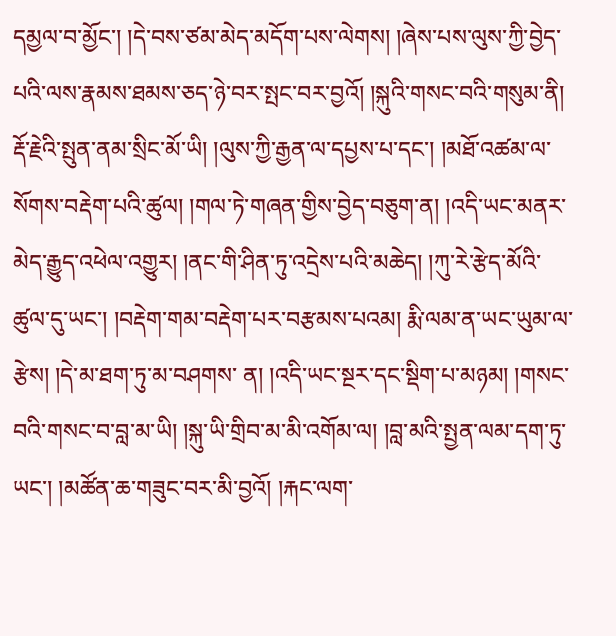དམྱལ་བ་མྱོང་། །དེ་བས་ཙམ་མེད་མདོག་པས་ལེགས། །ཞེས་པས་ལུས་ཀྱི་བྱེད་པའི་ལས་རྣམས་ཐམས་ཅད་ཉེ་བར་སྤང་བར་བྱའོ། །སྐུའི་གསང་བའི་གསུམ་ནི། རྡོ་རྗེའི་སྤུན་ནམ་སྲིང་མོ་ཡི། །ལུས་ཀྱི་རྒྱན་ལ་དཔྱས་པ་དང་། །མཐོ་འཚམ་ལ་སོགས་བརྡེག་པའི་ཚུལ། །གལ་ཏེ་གཞན་གྱིས་བྱེད་བཅུག་ན། །འདི་ཡང་མནར་མེད་རྒྱུད་འཕེལ་འགྱུར། །ནང་གི་ཤིན་ཏུ་འདྲེས་པའི་མཆེད། །ཀུ་རེ་རྩེད་མོའི་ཚུལ་དུ་ཡང་། །བརྡེག་གམ་བརྡེག་པར་བརྩམས་པའམ། རྨི་ལམ་ན་ཡང་ཡུམ་ལ་རྩེས། །དེ་མ་ཐག་ཏུ་མ་བཤགས་ ན། །འདི་ཡང་སྔར་དང་སྡིག་པ་མཉམ། །གསང་བའི་གསང་བ་བླ་མ་ཡི། །སྐུ་ཡི་གྲིབ་མ་མི་འགོམ་ལ། །བླ་མའི་སྤྱན་ལམ་དག་ཏུ་ཡང་། །མཚོན་ཆ་གཟུང་བར་མི་བྱའོ། །རྐང་ལག་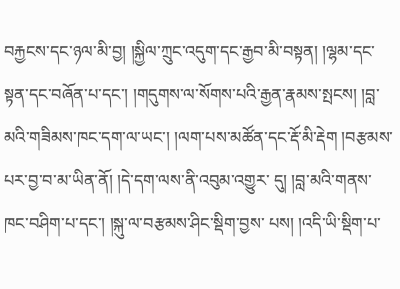བརྐྱངས་དང་ཉལ་མི་བྱ། །སྐྱིལ་ཀྲུང་འདུག་དང་རྒྱབ་མི་བསྟན། །ལྷམ་དང་སྟན་དང་བཞོན་པ་དང་། །གདུགས་ལ་སོགས་པའི་རྒྱན་རྣམས་སྤངས། །བླ་མའི་གཟིམས་ཁང་དག་ལ་ཡང་། །ལག་པས་མཚོན་དང་རྡོ་མི་རྡེག །བརྩམས་པར་བྱ་བ་མ་ཡིན་ནོ། །དེ་དག་ལས་ནི་འབུམ་འགྱུར་ དུ། །བླ་མའི་གནས་ཁང་བཤིག་པ་དང་། །སྐུ་ལ་བརྩམས་ཤིང་སྡིག་བྱས་ པས། །འདི་ཡི་སྡིག་པ་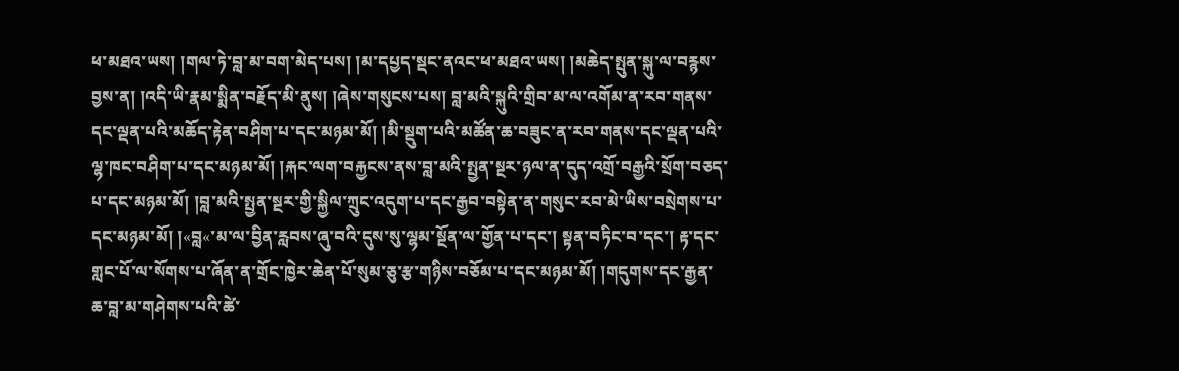ཕ་མཐའ་ཡས། །གལ་ཏེ་བླ་མ་བག་མེད་པས། །མ་དཔྱད་སྡང་ནའང་ཕ་མཐའ་ཡས། །མཆེད་སྤུན་སྐུ་ལ་བརྙས་བྱས་ན། །འདི་ཡི་རྣམ་སྨིན་བརྗོད་མི་ནུས། །ཞེས་གསུངས་པས། བླ་མའི་སྐུའི་གྲིབ་མ་ལ་འགོམ་ན་རབ་གནས་དང་ལྡན་པའི་མཆོད་རྟེན་བཤིག་པ་དང་མཉམ་མོ། །མི་སྡུག་པའི་མཚོན་ཆ་བཟུང་ན་རབ་གནས་དང་ལྡན་པའི་ལྷ་ཁང་བཤིག་པ་དང་མཉམ་མོ། །རྐང་ལག་བརྐྱངས་ནས་བླ་མའི་སྤྱན་སྔར་ཉལ་ན་དུད་འགྲོ་བརྒྱའི་སྲོག་བཅད་པ་དང་མཉམ་མོ། །བླ་མའི་སྤྱན་སྔར་གྱི་སྐྱིལ་ཀྲུང་འདུག་པ་དང་རྒྱབ་བསྟེན་ན་གསུང་རབ་མེ་ཡིས་བསྲེགས་པ་དང་མཉམ་མོ། །«བླ«་མ་ལ་བྱིན་རླབས་ཞུ་བའི་དུས་སུ་ལྷམ་སྔོན་ལ་གྱོན་པ་དང་། སྟན་བཏིང་བ་དང་། རྟ་དང་གླང་པོ་ལ་སོགས་པ་ཞོན་ན་གྲོང་ཁྱེར་ཆེན་པོ་སུམ་ཅུ་རྩ་གཉིས་བཅོམ་པ་དང་མཉམ་མོ། །གདུགས་དང་རྒྱན་ཆ་བླ་མ་གཤེགས་པའི་ཚེ་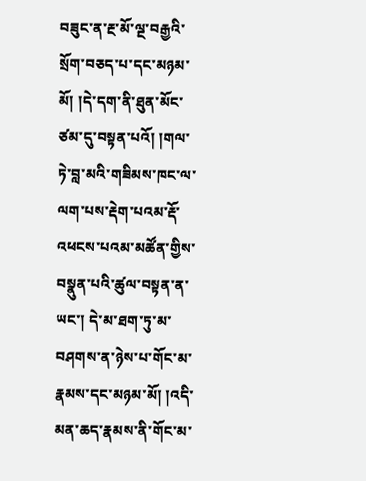བཟུང་ན་རྔ་མོ་ལྔ་བརྒྱའི་སྲོག་བཅད་པ་དང་མཉམ་མོ། །དེ་དག་ནི་ཐུན་མོང་ཙམ་དུ་བསྟན་པའོ། །གལ་ཏེ་བླ་མའི་གཟིམས་ཁང་ལ་ལག་པས་རྡེག་པའམ་རྡོ་འཕངས་པའམ་མཚོན་གྱིས་བསྣུན་པའི་ཚུལ་བསྟན་ན་ཡང་། དེ་མ་ཐག་ཏུ་མ་བཤགས་ན་ཉེས་པ་གོང་མ་རྣམས་དང་མཉམ་མོ། །འདི་མན་ཆད་རྣམས་ནི་གོང་མ་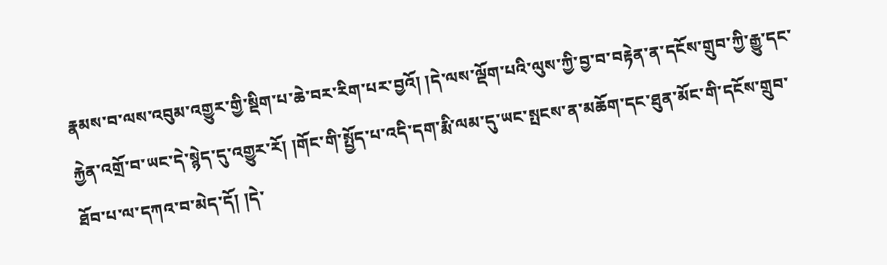རྣམས་བ་ལས་འབུམ་འགྱུར་གྱི་སྡིག་པ་ཆེ་བར་རིག་པར་བྱའོ། །དེ་ལས་ལྡོག་པའི་ལུས་ཀྱི་བྱ་བ་བརྟེན་ན་དངོས་གྲུབ་ཀྱི་རྒྱུ་དང་རྐྱེན་འགྲོ་བ་ཡང་དེ་སྙེད་དུ་འགྱུར་རོ། །གོང་གི་སྤྱོད་པ་འདི་དག་རྨི་ལམ་དུ་ཡང་སྤངས་ན་མཆོག་དང་ཐུན་མོང་གི་དངོས་གྲུབ་ཐོབ་པ་ལ་དཀའ་བ་མེད་དོ། །དེ་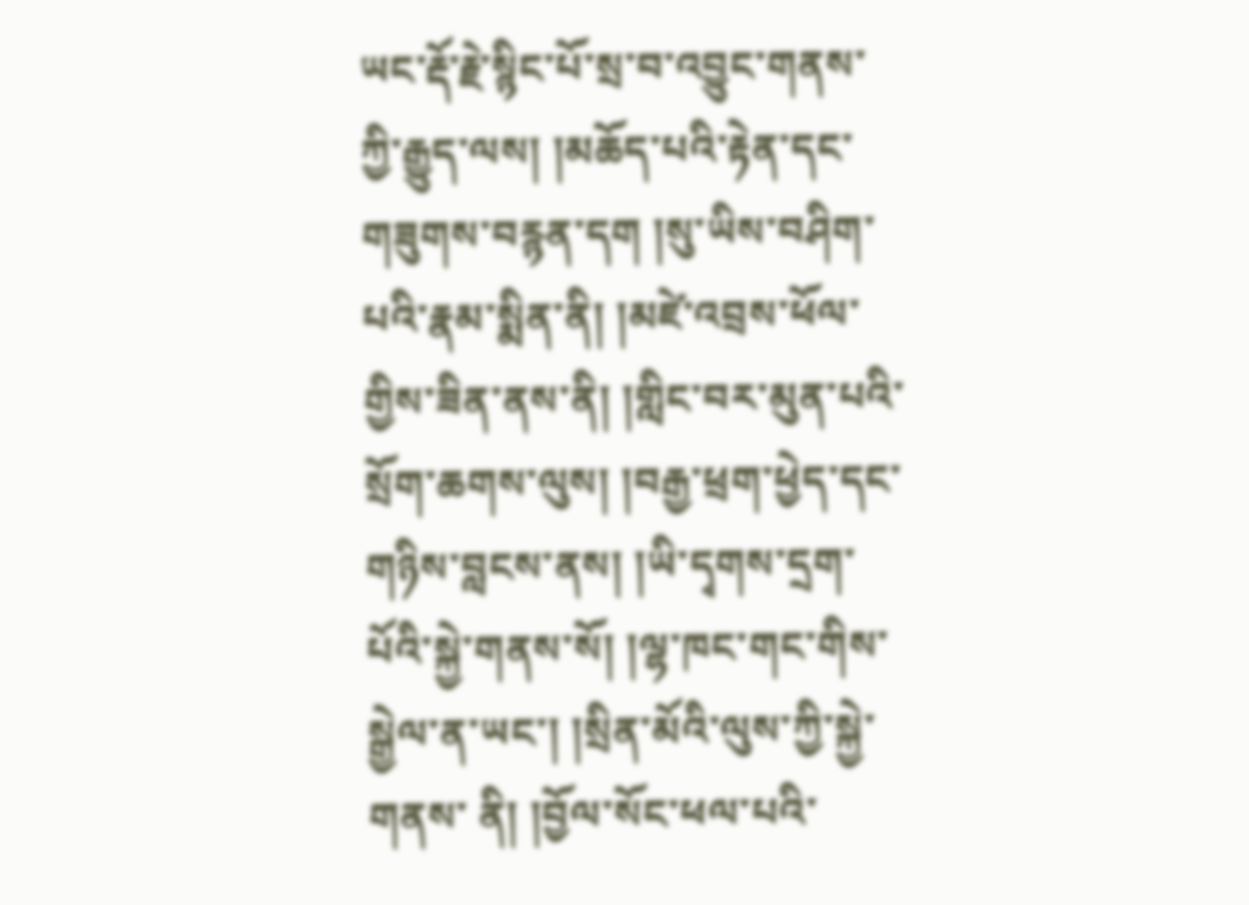ཡང་རྡོ་རྗེ་སྙིང་པོ་སྲ་བ་འབྱུང་གནས་ཀྱི་རྒྱུད་ལས། །མཆོད་པའི་རྟེན་དང་གཟུགས་བརྙན་དག །སུ་ཡིས་བཤིག་པའི་རྣམ་སྨིན་ནི། །མཛེ་འབྲས་ཕོལ་གྱིས་ཟིན་ནས་ནི། །གླིང་བར་མུན་པའི་སྲོག་ཆགས་ལུས། །བརྒྱ་ཕྲག་ཕྱེད་དང་གཉིས་བླངས་ནས། །ཡི་དྭགས་དྲག་པོའི་སྐྱེ་གནས་སོ། །ལྷ་ཁང་གང་གིས་སྒྱེལ་ན་ཡང་། །སྲིན་མོའི་ལུས་ཀྱི་སྐྱེ་གནས་ ནི། །བྱོལ་སོང་ཕལ་པའི་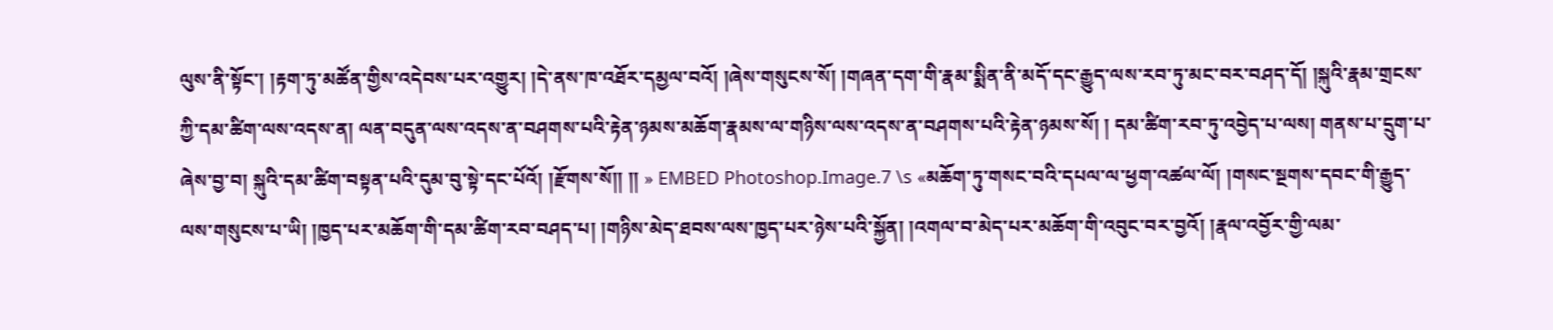ལུས་ནི་སྟོང་། །རྟག་ཏུ་མཚོན་གྱིས་འདེབས་པར་འགྱུར། །དེ་ནས་ཁ་འཐོར་དམྱལ་བའོ། །ཞེས་གསུངས་སོ། །གཞན་དག་གི་རྣམ་སྨིན་ནི་མདོ་དང་རྒྱུད་ལས་རབ་ཏུ་མང་བར་བཤད་དོ། །སྐུའི་རྣམ་གྲངས་ཀྱི་དམ་ཚིག་ལས་འདས་ན། ལན་བདུན་ལས་འདས་ན་བཤགས་པའི་རྟེན་ཉམས་མཆོག་རྣམས་ལ་གཉིས་ལས་འདས་ན་བཤགས་པའི་རྟེན་ཉམས་སོ། ། དམ་ཚིག་རབ་ཏུ་འབྱེད་པ་ལས། གནས་པ་དྲུག་པ་ཞེས་བྱ་བ། སྐུའི་དམ་ཚིག་བསྟན་པའི་དུམ་བུ་སྟེ་དང་པོའོ། །རྫོགས་སོ།། །། » EMBED Photoshop.Image.7 \s «མཆོག་ཏུ་གསང་བའི་དཔལ་ལ་ཕྱག་འཚལ་ལོ། །གསང་སྔགས་དབང་གི་རྒྱུད་ལས་གསུངས་པ་ཡི། །ཁྱད་པར་མཆོག་གི་དམ་ཚིག་རབ་བཤད་པ། །གཉིས་མེད་ཐབས་ལས་ཁྱད་པར་ཉེས་པའི་སྐྱོན། །འགལ་བ་མེད་པར་མཆོག་གི་འབུང་བར་བྱའོ། །རྣལ་འབྱོར་གྱི་ལམ་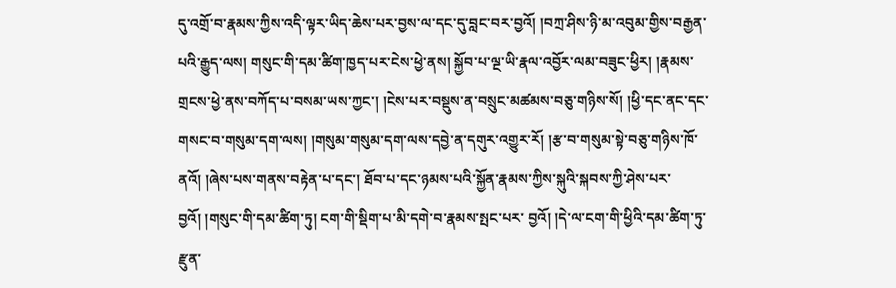དུ་འགྲོ་བ་རྣམས་ཀྱིས་འདི་ལྟར་ཡིད་ཆེས་པར་བྱས་ལ་དང་དུ་བླང་བར་བྱའོ། །བཀྲ་ཤིས་ཉི་མ་འབུམ་གྱིས་བརྒྱན་པའི་རྒྱུད་ལས། གསུང་གི་དམ་ཚིག་ཁྱད་པར་ངེས་ཕྱེ་ནས། སྐྱོབ་པ་ལྔ་ཡི་རྣལ་འབྱོར་ལམ་བཟུང་ཕྱིར། །རྣམས་གྲངས་ཕྱེ་ནས་བཀོད་པ་བསམ་ཡས་ཀྱང་། །ངེས་པར་བསྡུས་ན་བསྲུང་མཚམས་བཅུ་གཉིས་སོ། །ཕྱི་དང་ནང་དང་གསང་བ་གསུམ་དག་ལས། །གསུམ་གསུམ་དག་ལས་དབྱེ་ན་དགུར་འགྱུར་རོ། །རྩ་བ་གསུམ་སྟེ་བཅུ་གཉིས་ཁོ་ནའོ། །ཞེས་པས་གནས་བརྟེན་པ་དང་། ཐོབ་པ་དང་ཉམས་པའི་སྐྱོན་རྣམས་ཀྱིས་སྐུའི་སྐབས་ཀྱི་ཤེས་པར་ བྱའོ། །གསུང་གི་དམ་ཚིག་ཏུ། ངག་གི་སྡིག་པ་མི་དགེ་བ་རྣམས་སྤང་པར་ བྱའོ། །དེ་ལ་ངག་གི་ཕྱིའི་དམ་ཚིག་ཏུ་རྫུན་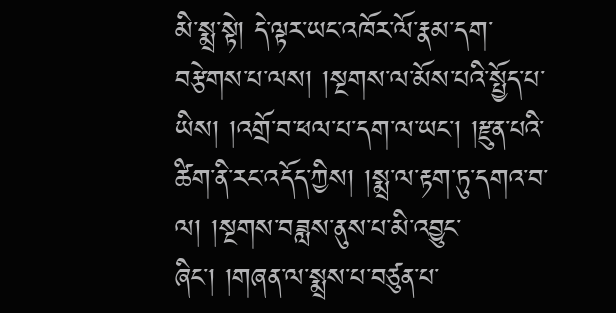མི་སྨྲ་སྟེ། དེ་ལྟར་ཡང་འཁོར་ལོ་རྣམ་དག་བརྩེགས་པ་ལས། །སྔགས་ལ་མོས་པའི་སྤྱོད་པ་ཡིས། །འགྲོ་བ་ཕལ་པ་དག་ལ་ཡང་། །རྫུན་པའི་ཚིག་ནི་རང་འདོད་ཀྱིས། །སྨྲ་ལ་རྟག་ཏུ་དགའ་བ་ལ། །སྔགས་བཟླས་ནུས་པ་མི་འབྱུང་ཞིང་། །གཞན་ལ་སྨྲས་པ་བཙུན་པ་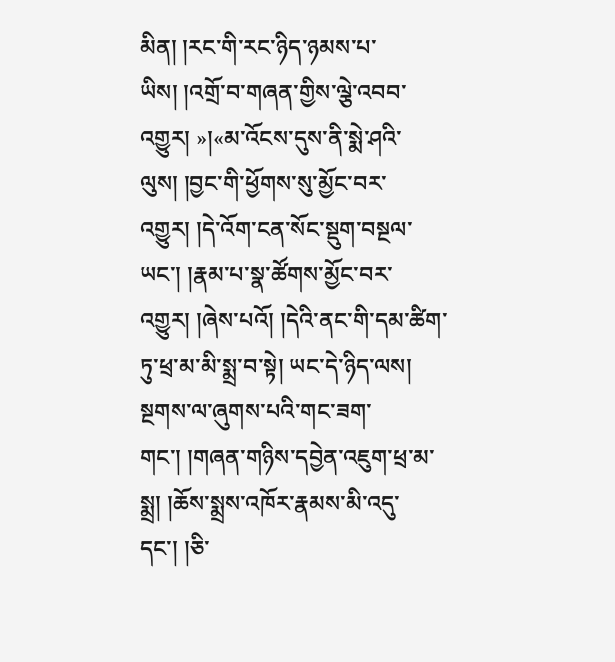མིན། །རང་གི་རང་ཉིད་ཉམས་པ་ཡིས། །འགྲོ་བ་གཞན་གྱིས་ལྕེ་འབབ་འགྱུར། »།«མ་འོངས་དུས་ནི་སྨེ་ཤའི་ལུས། །བྱང་གི་ཕྱོགས་སུ་མྱོང་བར་ འགྱུར། །དེ་འོག་ངན་སོང་སྡུག་བསྔལ་ཡང་། །རྣམ་པ་སྣ་ཚོགས་མྱོང་བར་འགྱུར། །ཞེས་པའོ། །དེའི་ནང་གི་དམ་ཚིག་ཏུ་ཕྲ་མ་མི་སྨྲ་བ་སྟེ། ཡང་དེ་ཉིད་ལས། སྔགས་ལ་ཞུགས་པའི་གང་ཟག་གང་། །གཞན་གཉིས་དབྱེན་འཇུག་ཕྲ་མ་སྨྲ། །ཆོས་སྨྲས་འཁོར་རྣམས་མི་འདུ་དང་། །ཅི་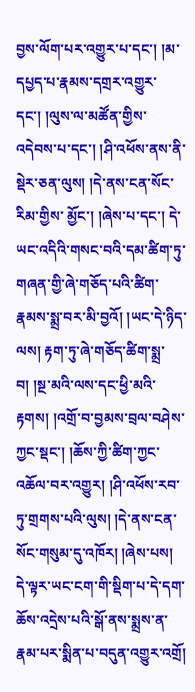བྱས་ལོག་པར་འགྱུར་པ་དང་། །མ་དཔྱད་པ་རྣམས་དགྲར་འགྱུར་དང་། །ལུས་ལ་མཚོན་གྱིས་འདེབས་པ་དང་། །ཤི་འཕོས་ནས་ནི་སྡེར་ཅན་ལུས། །དེ་ནས་ངན་སོང་རིམ་གྱིས་ མྱོང་། །ཞེས་པ་དང་། དེ་ཡང་འདིའི་གསང་བའི་དམ་ཚིག་ཏུ་གཞན་གྱི་ཞེ་གཅོད་པའི་ཚིག་རྣམས་སྨྲ་བར་མི་བྱའོ། །ཡང་དེ་ཉིད་ལས། རྟག་ཏུ་ཞེ་གཅོད་ཚིག་སྨྲ་བ། །སྔ་མའི་ལས་དང་ཕྱི་མའི་རྟགས། །འགྲོ་བ་བྱམས་བྲལ་བཤེས་ཀྱང་སྡང་། །ཆོས་ཀྱི་ཚིག་ཀྱང་འཆོལ་བར་འགྱུར། །ཤི་འཕོས་རབ་ཏུ་གྲགས་པའི་ལུས། །དེ་ནས་ངན་སོང་གསུམ་དུ་འཁོར། །ཞེས་པས། དེ་ལྟར་ཡང་ངག་གི་སྡིག་པ་དེ་དག་ཆོས་འདྲེས་པའི་སྒོ་ནས་སྨྲས་ན་རྣམ་པར་སྨིན་པ་བདུན་འགྱུར་འགྲོ།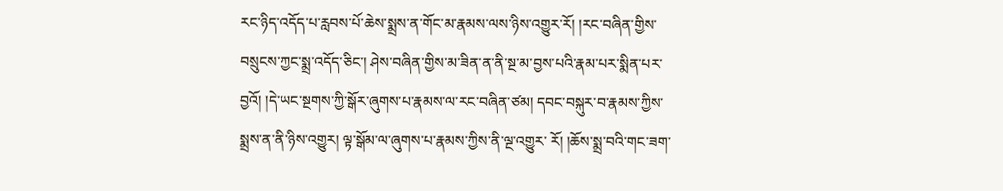རང་ཉིད་འདོད་པ་རླབས་པོ་ཆེས་སྨྲས་ན་གོང་མ་རྣམས་ལས་ཉིས་འགྱུར་རོ། །རང་བཞིན་གྱིས་བསྲུངས་ཀྱང་སྨྲ་འདོད་ཅིང་། ཤེས་བཞིན་གྱིས་མ་ཟིན་ན་ནི་སྔ་མ་བྱས་པའི་རྣམ་པར་སྨིན་པར་བྱའོ། །དེ་ཡང་སྔགས་ཀྱི་སྒོར་ཞུགས་པ་རྣམས་ལ་རང་བཞིན་ཙམ། དབང་བསྐུར་བ་རྣམས་ཀྱིས་སྨྲས་ན་ནི་ཉིས་འགྱུར། ལྟ་སྒོམ་ལ་ཞུགས་པ་རྣམས་ཀྱིས་ནི་ལྔ་འགྱུར་ རོ། །ཆོས་སྨྲ་བའི་གང་ཟག་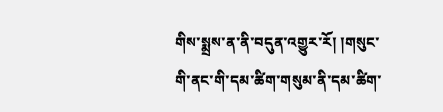གིས་སྨྲས་ན་ནི་བདུན་འགྱུར་རོ། །གསུང་གི་ནང་གི་དམ་ཚིག་གསུམ་ནི་དམ་ཚིག་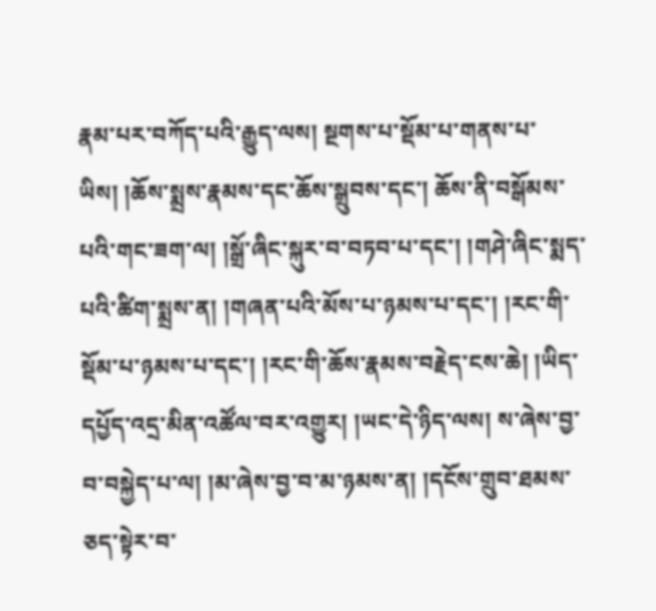རྣམ་པར་བཀོད་པའི་རྒྱུད་ལས། སྔགས་པ་སྡོམ་པ་གནས་པ་ཡིས། །ཆོས་སྨྲས་རྣམས་དང་ཆོས་སྒྲུབས་དང་། ཆོས་ནི་བསྒོམས་པའི་གང་ཟག་ལ། །སྒྲོ་ཞིང་སྐུར་བ་བཏབ་པ་དང་། །གཤེ་ཞིང་སྨད་པའི་ཚིག་སྨྲས་ན། །གཞན་པའི་མོས་པ་ཉམས་པ་དང་། །རང་གི་སྡོམ་པ་ཉམས་པ་དང་། །རང་གི་ཆོས་རྣམས་བརྗེད་ངས་ཆེ། །ཡིད་དཔྱོད་འདྲ་མིན་འཚོལ་བར་འགྱུར། །ཡང་དེ་ཉིད་ལས། ས་ཞེས་བྱ་བ་བསྐྱེད་པ་ལ། །མ་ཞེས་བྱ་བ་མ་ཉམས་ན། །དངོས་གྲུབ་ཐམས་ཅད་སྟེར་བ་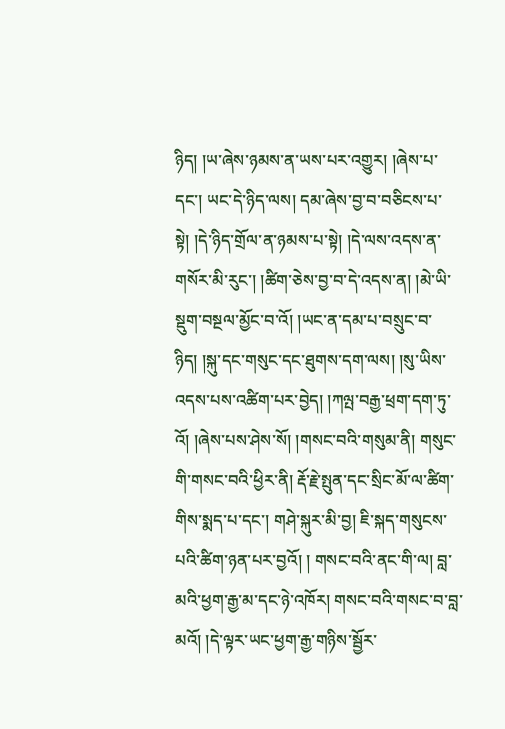ཉིད། །ཡ་ཞེས་ཉམས་ན་ཡས་པར་འགྱུར། །ཞེས་པ་དང་། ཡང་དེ་ཉིད་ལས། དམ་ཞེས་བྱ་བ་བཅིངས་པ་སྟེ། །དེ་ཉིད་གྲོལ་ན་ཉམས་པ་སྟེ། །དེ་ལས་འདས་ན་གསོར་མི་རུང་། །ཚིག་ཅེས་བྱ་བ་དེ་འདས་ན། །མེ་ཡི་སྡུག་བསྔལ་མྱོང་བ་འོ། །ཡང་ན་དམ་པ་བསྲུང་བ་ཉིད། །སྐུ་དང་གསུང་དང་ཐུགས་དག་ལས། །སུ་ཡིས་འདས་པས་འཚིག་པར་བྱེད། །ཀལྤ་བརྒྱ་ཕྲག་དག་ཏུ་འོ། །ཞེས་པས་ཤེས་སོ། །གསང་བའི་གསུམ་ནི། གསུང་གི་གསང་བའི་ཕྱིར་ནི། རྡོ་རྗེ་སྤུན་དང་སྲིང་མོ་ལ་ཚིག་གིས་སྨད་པ་དང་། གཤེ་སྐུར་མི་བྱ། ཇི་སྐད་གསུངས་པའི་ཚིག་ཉན་པར་བྱའོ། ། གསང་བའི་ནང་གི་ལ། བླ་མའི་ཕྱག་རྒྱ་མ་དང་ཉེ་འཁོར། གསང་བའི་གསང་བ་བླ་མའོ། །དེ་ལྟར་ཡང་ཕྱག་རྒྱ་གཉིས་སྦྱོར་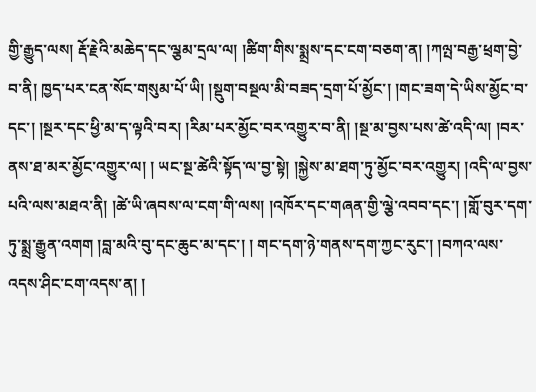གྱི་རྒྱུད་ལས། རྡོ་རྗེའི་མཆེད་དང་ལྕམ་དྲལ་ལ། །ཚིག་གིས་སྨྲས་དང་ངག་བཅག་ན། །ཀལྤ་བརྒྱ་ཕྲག་བྱེ་བ་ནི། ཁྱད་པར་ངན་སོང་གསུམ་པོ་ཡི། །སྡུག་བསྔལ་མི་བཟད་དྲག་པོ་མྱོང་། །གང་ཟག་དེ་ཡིས་མྱོང་བ་དང་། །སྔར་དང་ཕྱི་མ་ད་ལྟའི་བར། །རིམ་པར་མྱོང་བར་འགྱུར་བ་ནི། །སྔ་མ་བྱས་པས་ཚེ་འདི་ལ། །བར་ནས་ཐ་མར་མྱོང་འགྱུར་ལ། ། ཡང་སྔ་ཚེའི་སྟོད་ལ་བྱ་སྟེ། །སྐྱེས་མ་ཐག་ཏུ་མྱོང་བར་འགྱུར། །འདི་ལ་བྱས་པའི་ལས་མཐའ་ནི། །ཚེ་ཡི་ཞབས་ལ་ངག་གི་ལས། །འཁོར་དང་གཞན་གྱི་ལྕེ་འབབ་དང་། །གློ་བུར་དག་ཏུ་སྨྲ་རྒྱུན་འགག །བླ་མའི་བུ་དང་ཆུང་མ་དང་། ། གང་དག་ཉེ་གནས་དག་ཀྱང་རུང་། །བཀའ་ལས་འདས་ཤིང་ངག་འདས་ན། །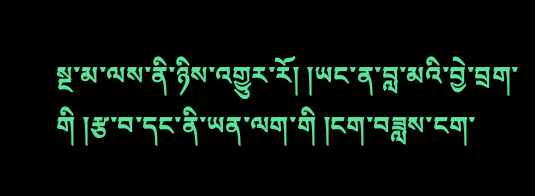སྔ་མ་ལས་ནི་ཉིས་འགྱུར་རོ། །ཡང་ན་བླ་མའི་བྱེ་བྲག་གི །རྩ་བ་དང་ནི་ཡན་ལག་གི །ངག་བཟླས་ངག་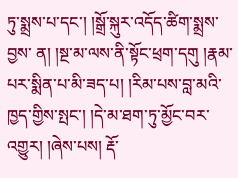ཏུ་སྨྲས་པ་དང་། །སྒྲོ་སྐུར་འདོད་ཚིག་སྨྲས་བྱས་ ན། །སྔ་མ་ལས་ནི་སྟོང་ཕྲག་དགུ །རྣམ་པར་སྨིན་པ་མི་ཟད་པ། །རིམ་པས་བླ་མའི་ཁྱད་གྱིས་སྤང་། །དེ་མ་ཐག་ཏུ་མྱོང་བར་འགྱུར། །ཞེས་པས། རྡོ་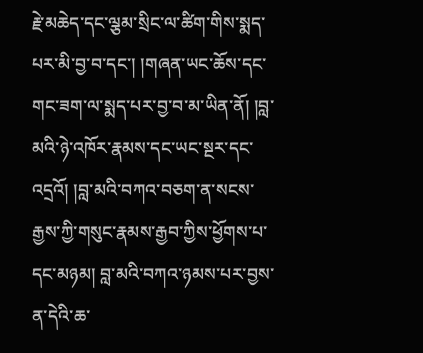རྗེ་མཆེད་དང་ལྕམ་སྲིང་ལ་ཚིག་གིས་སྨད་པར་མི་བྱ་བ་དང་། །གཞན་ཡང་ཆོས་དང་གང་ཟག་ལ་སྨད་པར་བྱ་བ་མ་ཡིན་ནོ། །བླ་མའི་ཉེ་འཁོར་རྣམས་དང་ཡང་སྔར་དང་འདྲའོ། །བླ་མའི་བཀའ་བཅག་ན་སངས་རྒྱས་ཀྱི་གསུང་རྣམས་རྒྱབ་ཀྱིས་ཕྱོགས་པ་དང་མཉམ། བླ་མའི་བཀའ་ཉམས་པར་བྱས་ན་དེའི་ཆ་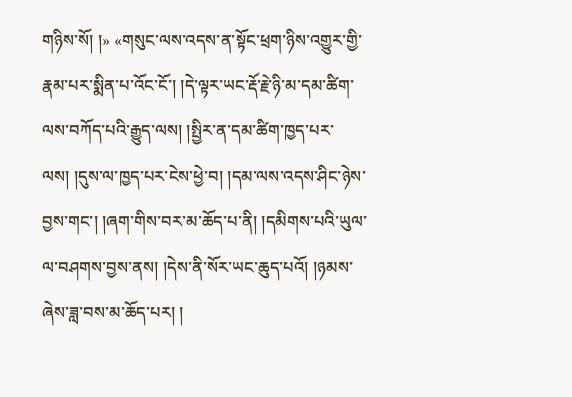གཉིས་སོ། །» «གསུང་ལས་འདས་ན་སྟོང་ཕྲག་ཉིས་འགྱུར་གྱི་རྣམ་པར་སྨིན་པ་འོང་ངོ་། །དེ་ལྟར་ཡང་རྡོ་རྗེ་ཉི་མ་དམ་ཚིག་ལས་བཀོད་པའི་རྒྱུད་ལས། །སྤྱིར་ན་དམ་ཚིག་ཁྱད་པར་ལས། །དུས་ལ་ཁྱད་པར་ངེས་ཕྱེ་བ། །དམ་ལས་འདས་ཤིང་ཉེས་བྱས་གང་། །ཞག་གིས་བར་མ་ཆོད་པ་ནི། །དམིགས་པའི་ཡུལ་ལ་བཤགས་བྱས་ནས། །དེས་ནི་སོར་ཡང་ཆུད་པའོ། །ཉམས་ཞེས་ཟླ་བས་མ་ཆོད་པར། །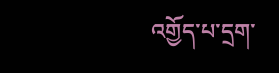འགྱོད་པ་དྲག་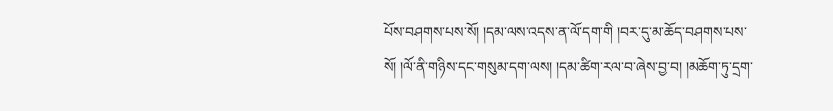པོས་བཤགས་པས་སོ། །དམ་ལས་འདས་ན་ལོ་དག་གི །བར་དུ་མ་ཆོད་བཤགས་པས་སོ། །ལོ་ནི་གཉིས་དང་གསུམ་དག་ལས། །དམ་ཚིག་རལ་བ་ཞེས་བྱ་བ། །མཆོག་ཏུ་དྲག་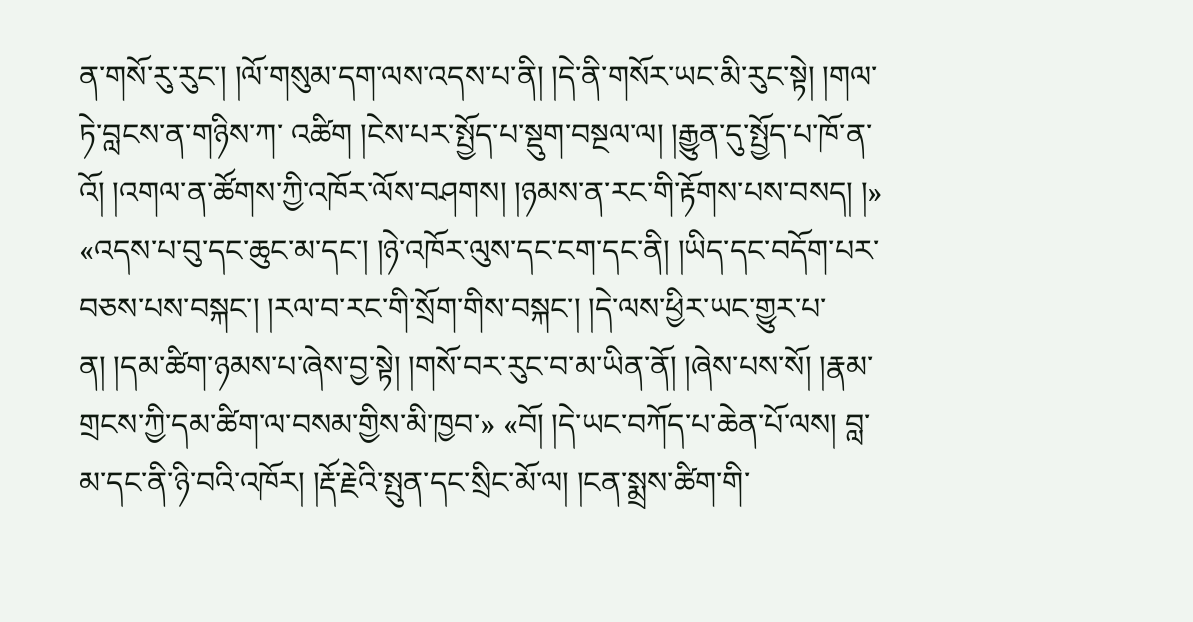ན་གསོ་རུ་རུང་། །ལོ་གསུམ་དག་ལས་འདས་པ་ནི། །དེ་ནི་གསོར་ཡང་མི་རུང་སྟེ། །གལ་ཏེ་བླངས་ན་གཉིས་ཀ་ འཚིག །ངེས་པར་སྤྱོད་པ་སྡུག་བསྔལ་ལ། །རྒྱུན་དུ་སྤྱོད་པ་ཁོ་ན་འོ། །འགལ་ན་ཚོགས་ཀྱི་འཁོར་ལོས་བཤགས། །ཉམས་ན་རང་གི་རྟོགས་པས་བསད། །» «འདས་པ་བུ་དང་ཆུང་མ་དང་། །ཉེ་འཁོར་ལུས་དང་ངག་དང་ནི། །ཡིད་དང་བདོག་པར་བཅས་པས་བསྐང་། །རལ་བ་རང་གི་སྲོག་གིས་བསྐང་། །དེ་ལས་ཕྱིར་ཡང་གྱུར་པ་ན། །དམ་ཚིག་ཉམས་པ་ཞེས་བྱ་སྟེ། །གསོ་བར་རུང་བ་མ་ཡིན་ནོ། །ཞེས་པས་སོ། །རྣམ་གྲངས་ཀྱི་དམ་ཚིག་ལ་བསམ་གྱིས་མི་ཁྱབ་» «བོ། །དེ་ཡང་བཀོད་པ་ཆེན་པོ་ལས། བླ་མ་དང་ནི་ཉི་བའི་འཁོར། །རྡོ་རྗེའི་སྤུན་དང་སྲིང་མོ་ལ། །ངན་སྨྲས་ཚིག་གི་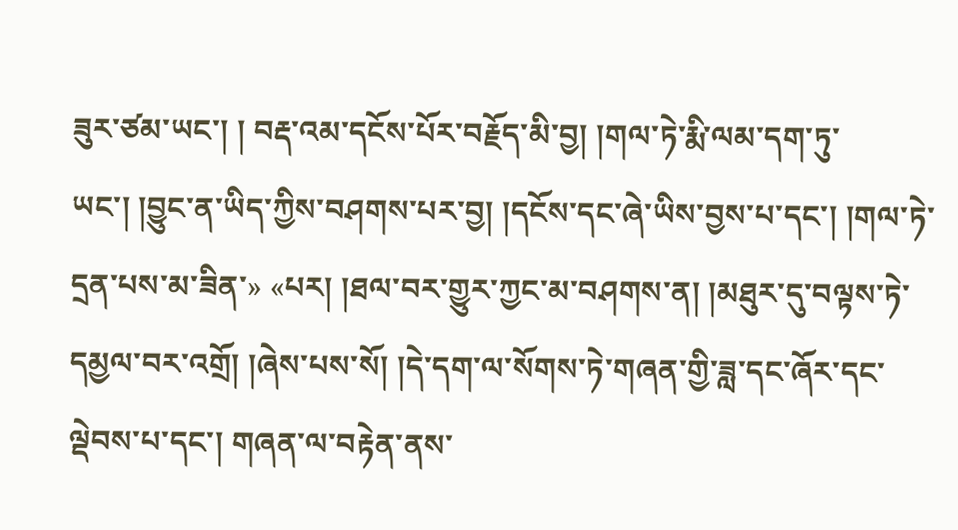ཟུར་ཙམ་ཡང་། ། བརྡ་འམ་དངོས་པོར་བརྗོད་མི་བྱ། །གལ་ཏེ་རྨི་ལམ་དག་ཏུ་ཡང་། །བྱུང་ན་ཡིད་ཀྱིས་བཤགས་པར་བྱ། །དངོས་དང་ཞེ་ཡིས་བྱས་པ་དང་། །གལ་ཏེ་དྲན་པས་མ་ཟིན་» «པར། །ཐལ་བར་གྱུར་ཀྱང་མ་བཤགས་ན། །མཐུར་དུ་བལྟས་ཏེ་དམྱལ་བར་འགྲོ། །ཞེས་པས་སོ། །དེ་དག་ལ་སོགས་ཏེ་གཞན་གྱི་ཟླ་དང་ཞོར་དང་ལྡེབས་པ་དང་། གཞན་ལ་བརྟེན་ནས་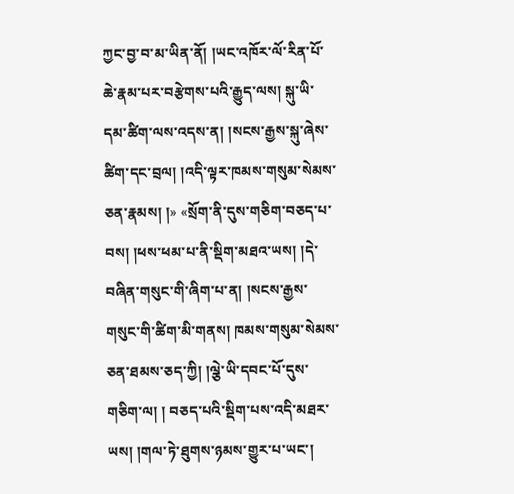ཀྱང་བྱ་བ་མ་ཡིན་ནོ། །ཡང་འཁོར་ལོ་རིན་པོ་ཆེ་རྣམ་པར་བརྩེགས་པའི་རྒྱུད་ལས། སྐུ་ཡི་དམ་ཚིག་ལས་འདས་ན། །སངས་རྒྱས་སྐུ་ཞེས་ཚིག་དང་བྲལ། །འདི་ལྟར་ཁམས་གསུམ་སེམས་ཅན་རྣམས། །» «སྲོག་ནི་དུས་གཅིག་བཅད་པ་བས། །ཕས་ཕམ་པ་ནི་སྡིག་མཐའ་ཡས། །དེ་བཞིན་གསུང་གི་ཞིག་པ་ན། །སངས་རྒྱས་གསུང་གི་ཚིག་མི་གནས། ཁམས་གསུམ་སེམས་ཅན་ཐམས་ཅད་ཀྱི། །ལྕེ་ཡི་དབང་པོ་དུས་གཅིག་ལ། ། བཅད་པའི་སྡིག་པས་འདི་མཐར་ཡས། །གལ་ཏེ་ཐུགས་ཉམས་གྱུར་པ་ཡང་།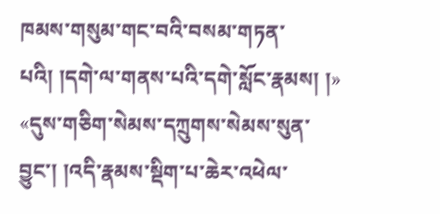ཁམས་གསུམ་གང་བའི་བསམ་གཏན་པའི། །དགེ་ལ་གནས་པའི་དགེ་སློང་རྣམས། །» «དུས་གཅིག་སེམས་དཀྲུགས་སེམས་སུན་བྱུང་། །འདི་རྣམས་སྡིག་པ་ཆེར་འཕེལ་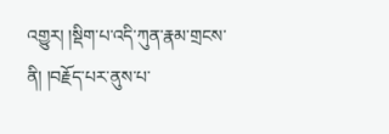འགྱུར། །སྡིག་པ་འདི་ཀུན་རྣམ་གྲངས་ནི། །བརྗོད་པར་ནུས་པ་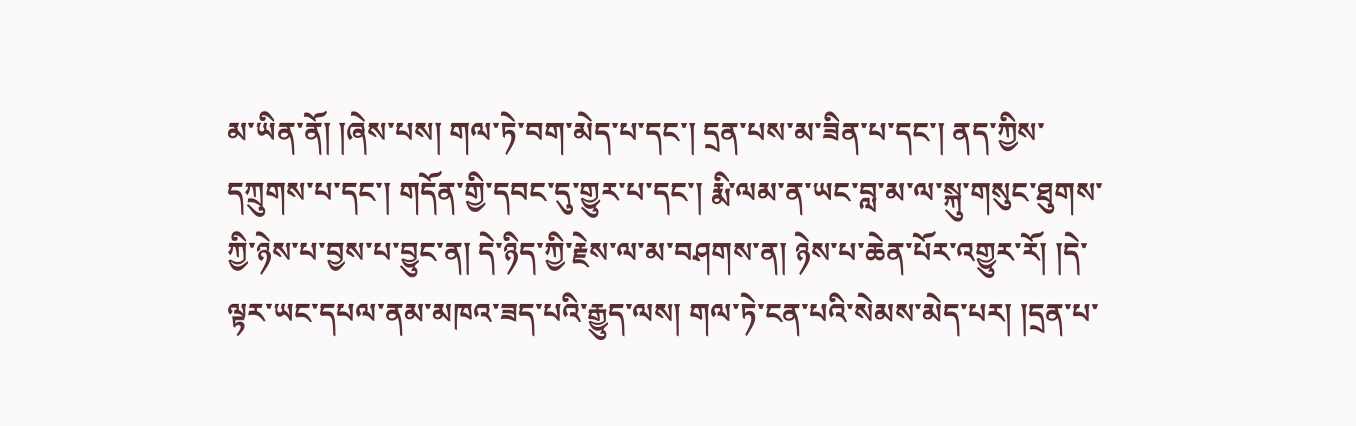མ་ཡིན་ནོ། །ཞེས་པས། གལ་ཏེ་བག་མེད་པ་དང་། དྲན་པས་མ་ཟིན་པ་དང་། ནད་ཀྱིས་དཀྲུགས་པ་དང་། གདོན་གྱི་དབང་དུ་གྱུར་པ་དང་། རྨི་ལམ་ན་ཡང་བླ་མ་ལ་སྐུ་གསུང་ཐུགས་ཀྱི་ཉེས་པ་བྱས་པ་བྱུང་ན། དེ་ཉིད་ཀྱི་རྗེས་ལ་མ་བཤགས་ན། ཉེས་པ་ཆེན་པོར་འགྱུར་རོ། །དེ་ལྟར་ཡང་དཔལ་ནམ་མཁའ་ཟད་པའི་རྒྱུད་ལས། གལ་ཏེ་ངན་པའི་སེམས་མེད་པར། །དྲན་པ་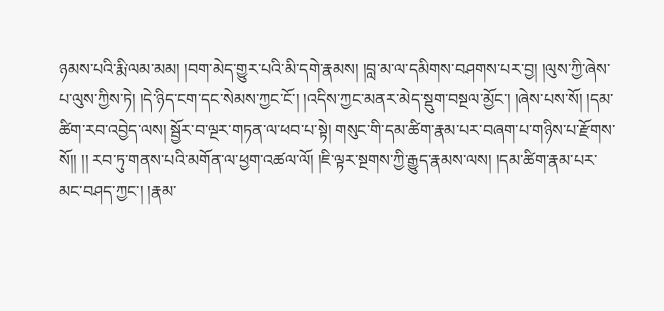ཉམས་པའི་རྨི་ལམ་མམ། །བག་མེད་གྱུར་པའི་མི་དགེ་རྣམས། །བླ་མ་ལ་དམིགས་བཤགས་པར་བྱ། །ལུས་ཀྱི་ཞེས་པ་ལུས་ཀྱིས་ཏེ། །དེ་ཉིད་ངག་དང་སེམས་ཀྱང་ངོ་། །འདིས་ཀྱང་མནར་མེད་སྡུག་བསྔལ་མྱོང་། །ཞེས་པས་སོ། །དམ་ཚིག་རབ་འབྱེད་ལས། སྦྱོར་བ་ལྔར་གཏན་ལ་ཕབ་པ་སྟེ། གསུང་གི་དམ་ཚིག་རྣམ་པར་བཞག་པ་གཉིས་པ་རྫོགས་སོ།། །། རབ་ཏུ་གནས་པའི་མགོན་ལ་ཕྱག་འཚལ་ལོ། །ཇི་ལྟར་སྔགས་ཀྱི་རྒྱུད་རྣམས་ལས། །དམ་ཚིག་རྣམ་པར་མང་བཤད་ཀྱང་། །རྣམ་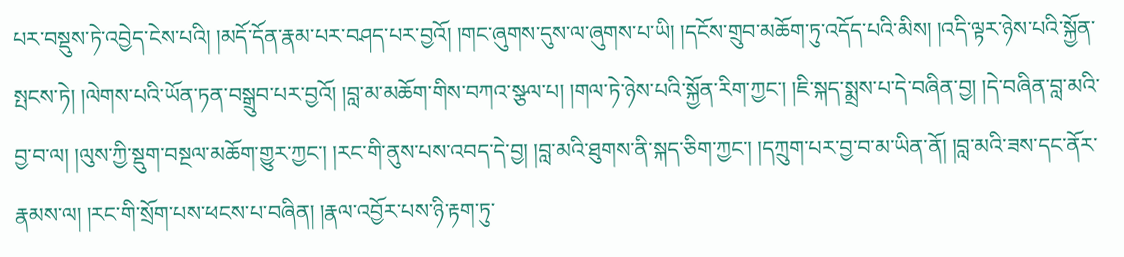པར་བསྡུས་ཏེ་འབྱེད་ངེས་པའི། །མདོ་དོན་རྣམ་པར་བཤད་པར་བྱའོ། །གང་ཞུགས་དུས་ལ་ཞུགས་པ་ཡི། །དངོས་གྲུབ་མཆོག་ཏུ་འདོད་པའི་མིས། །འདི་ལྟར་ཉེས་པའི་སྐྱོན་སྤངས་ཏེ། །ལེགས་པའི་ཡོན་ཏན་བསྒྲུབ་པར་བྱའོ། །བླ་མ་མཆོག་གིས་བཀའ་སྩལ་པ། །གལ་ཏེ་ཉེས་པའི་སྐྱོན་རིག་ཀྱང་། །ཇི་སྐད་སྨྲས་པ་དེ་བཞིན་བྱ། །དེ་བཞིན་བླ་མའི་བྱ་བ་ལ། །ལུས་ཀྱི་སྡུག་བསྔལ་མཆོག་གྱུར་ཀྱང་། །རང་གི་ནུས་པས་འབད་དེ་བྱ། །བླ་མའི་ཐུགས་ནི་སྐད་ཅིག་ཀྱང་། །དཀྲུག་པར་བྱ་བ་མ་ཡིན་ནོ། །བླ་མའི་ཟས་དང་ནོར་རྣམས་ལ། །རང་གི་སྲོག་པས་ཕངས་པ་བཞིན། །རྣལ་འབྱོར་པས་ཉི་རྟག་ཏུ་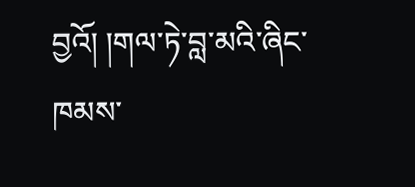བྱའོ། །གལ་ཏེ་བླ་མའི་ཞིང་ཁམས་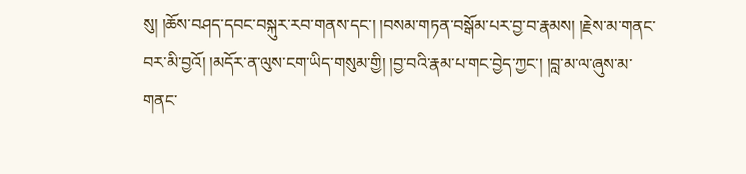སུ། །ཆོས་བཤད་དབང་བསྐུར་རབ་གནས་དང་། །བསམ་གཏན་བསྒོམ་པར་བྱ་བ་རྣམས། །རྗེས་མ་གནང་བར་མི་བྱའོ། །མདོར་ན་ལུས་ངག་ཡིད་གསུམ་གྱི། །བྱ་བའི་རྣམ་པ་གང་བྱེད་ཀྱང་། །བླ་མ་ལ་ཞུས་མ་གནང་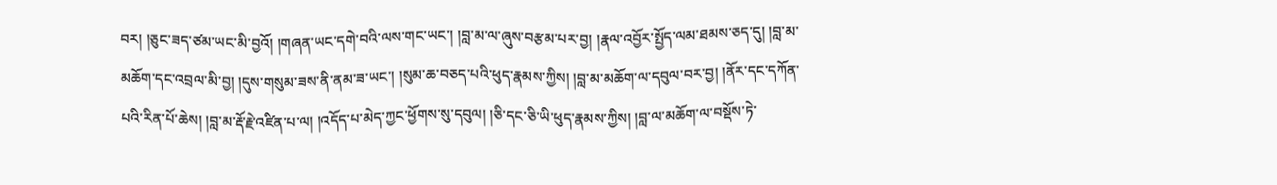བར། །ཅུང་ཟད་ཙམ་ཡང་མི་བྱའོ། །གཞན་ཡང་དགེ་བའི་ལས་གང་ཡང་། །བླ་མ་ལ་ཞུས་བརྩམ་པར་བྱ། །རྣལ་འབྱོར་སྤྱོད་ལམ་ཐམས་ཅད་དུ། །བླ་མ་མཆོག་དང་འབྲལ་མི་བྱ། །དུས་གསུམ་ཟས་ནི་ནམ་ཟ་ཡང་། །སུམ་ཆ་བཅད་པའི་ཕུད་རྣམས་ཀྱིས། །བླ་མ་མཆོག་ལ་དབུལ་བར་བྱ། །ནོར་དང་དཀོན་པའི་རིན་པོ་ཆེས། །བླ་མ་རྡོ་རྗེ་འཛིན་པ་ལ། །འདོད་པ་མེད་ཀྱང་ཕྱོགས་སུ་དབུལ། །ཅི་དང་ཅི་ཡི་ཕུད་རྣམས་ཀྱིས། །བླ་ལ་མཆོག་ལ་བསྡོས་ཏེ་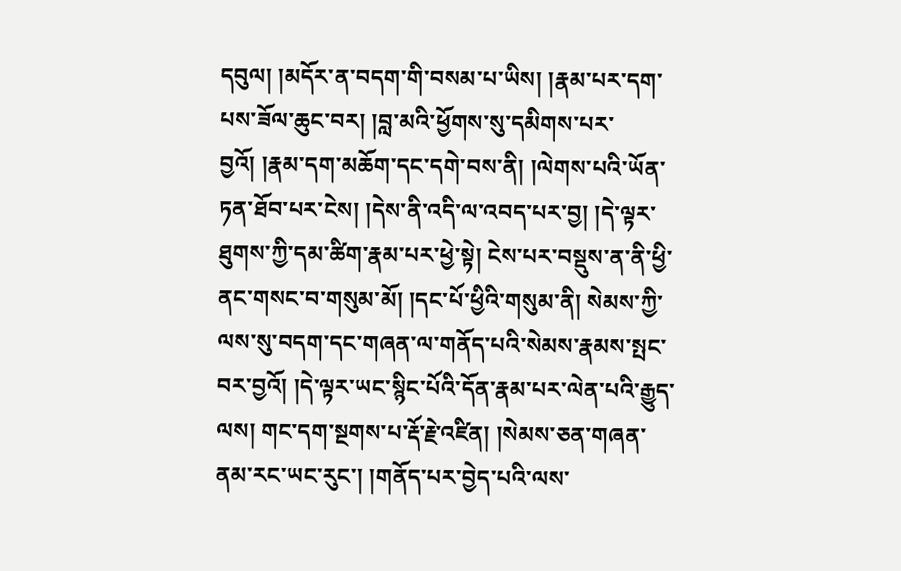དབུལ། །མདོར་ན་བདག་གི་བསམ་པ་ཡིས། །རྣམ་པར་དག་པས་ཟོལ་ཆུང་བར། །བླ་མའི་ཕྱོགས་སུ་དམིགས་པར་བྱའོ། །རྣམ་དག་མཆོག་དང་དགེ་བས་ནི། །ལེགས་པའི་ཡོན་ཏན་ཐོབ་པར་ངེས། །དེས་ནི་འདི་ལ་འབད་པར་བྱ། །དེ་ལྟར་ཐུགས་ཀྱི་དམ་ཚིག་རྣམ་པར་ཕྱེ་སྟེ། ངེས་པར་བསྡུས་ན་ནི་ཕྱི་ནང་གསང་བ་གསུམ་མོ། །དང་པོ་ཕྱིའི་གསུམ་ནི། སེམས་ཀྱི་ལས་སུ་བདག་དང་གཞན་ལ་གནོད་པའི་སེམས་རྣམས་སྤང་བར་བྱའོ། །དེ་ལྟར་ཡང་སྙིང་པོའི་དོན་རྣམ་པར་ལེན་པའི་རྒྱུད་ལས། གང་དག་སྔགས་པ་རྡོ་རྗེ་འཛིན། །སེམས་ཅན་གཞན་ནམ་རང་ཡང་རུང་། །གནོད་པར་བྱེད་པའི་ལས་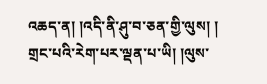འཆད་ན། །འདི་ནི་ཤུ་བ་ཅན་གྱི་ལུས། ། གྲང་པའི་རེག་པར་ལྡན་པ་ཡི། །ལུས་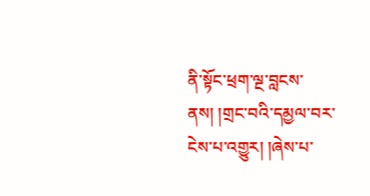ནི་སྟོང་ཕྲག་ལྔ་བླངས་ནས། །གྲང་བའི་དམྱལ་བར་ངེས་པ་འགྱུར། །ཞེས་པ་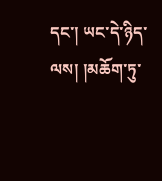དང་། ཡང་དེ་ཉིད་ལས། །མཆོག་ཏུ་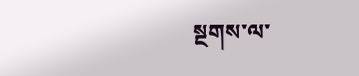སྔགས་ལ་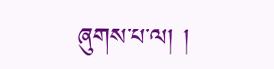ཞུགས་པ་ལ། །